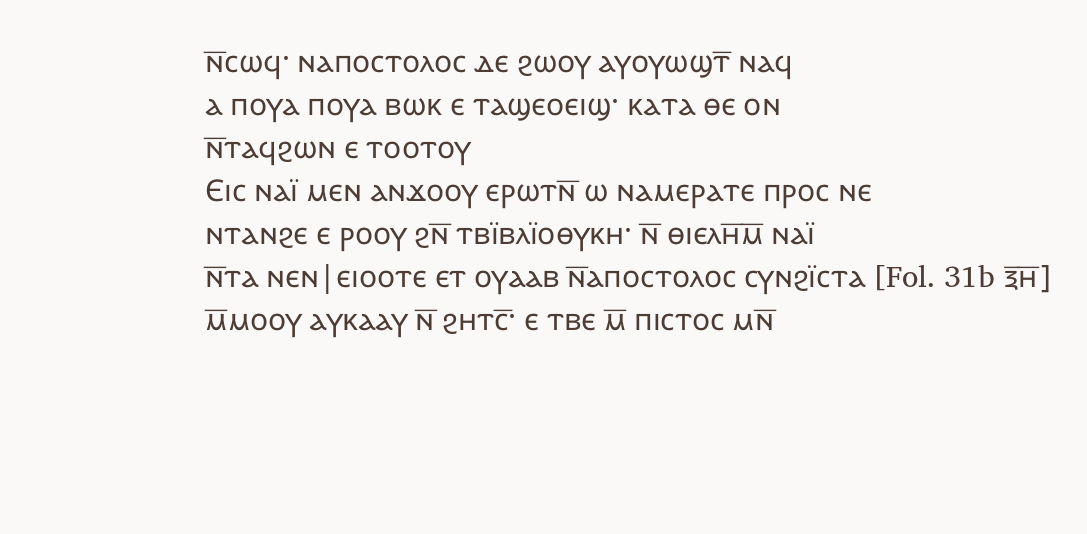ⲛ̅ⲥⲱϥ· ⲛⲁⲡⲟⲥⲧⲟⲗⲟⲥ ⲇⲉ ϩⲱⲟⲩ ⲁⲩⲟⲩⲱϣⲧ̅ ⲛⲁϥ
ⲁ ⲡⲟⲩⲁ ⲡⲟⲩⲁ ⲃⲱⲕ ⲉ ⲧⲁϣⲉⲟⲉⲓϣ· ⲕⲁⲧⲁ ⲑⲉ ⲟⲛ
ⲛ̅ⲧⲁϥϩⲱⲛ ⲉ ⲧⲟⲟⲧⲟⲩ
Ⲉⲓⲥ ⲛⲁⲓ̈ ⲙⲉⲛ ⲁⲛϫⲟⲟⲩ ⲉⲣⲱⲧⲛ̅ ⲱ ⲛⲁⲙⲉⲣⲁⲧⲉ ⲡⲣⲟⲥ ⲛⲉ
ⲛⲧⲁⲛϩⲉ ⲉ ⲣⲟⲟⲩ ϩⲛ̅ ⲧⲃⲓ̈ⲃⲗⲓ̈ⲟⲑⲩⲕⲏ· ⲛ̅ ⲑⲓⲉⲗⲏ̅ⲙ̅ ⲛⲁⲓ̈
ⲛ̅ⲧⲁ ⲛⲉⲛ|ⲉⲓⲟⲟⲧⲉ ⲉⲧ ⲟⲩⲁⲁⲃ ⲛ̅ⲁⲡⲟⲥⲧⲟⲗⲟⲥ ⲥⲩⲛϩⲓ̈ⲥⲧⲁ [Fol. 31b ⲝ̅ⲏ̅]
ⲙ̅ⲙⲟⲟⲩ ⲁⲩⲕⲁⲁⲩ ⲛ̅ ϩⲏⲧⲥ̅· ⲉ ⲧⲃⲉ ⲙ̅ ⲡⲓⲥⲧⲟⲥ ⲙⲛ̅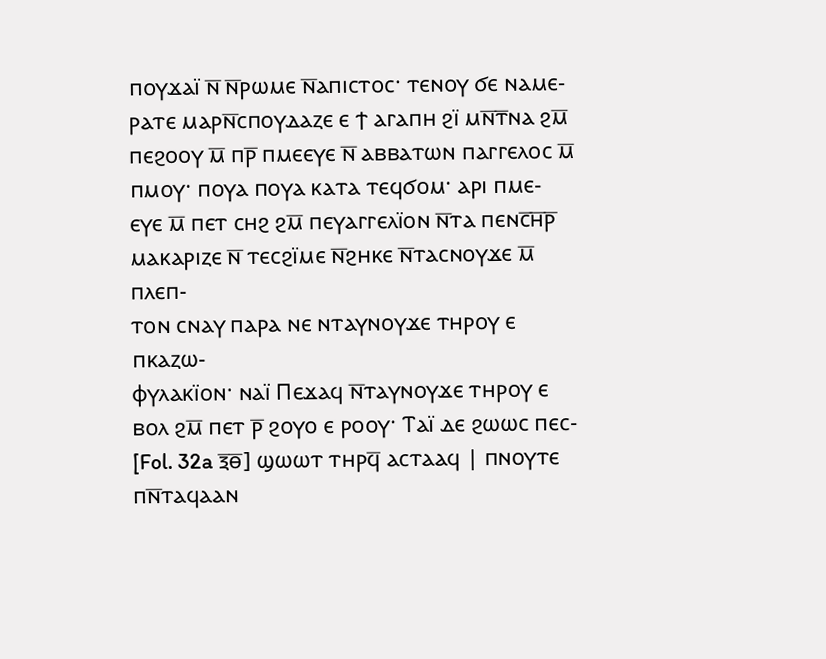ⲡⲟⲩϫⲁⲓ̈ ⲛ̅ ⲛ̅ⲣⲱⲙⲉ ⲛ̅ⲁⲡⲓⲥⲧⲟⲥ· ⲧⲉⲛⲟⲩ ϭⲉ ⲛⲁⲙⲉ‐
ⲣⲁⲧⲉ ⲙⲁⲣⲛ̅ⲥⲡⲟⲩⲇⲁⲍⲉ ⲉ ϯ ⲁⲅⲁⲡⲏ ϩⲓ̈ ⲙⲛ̅ⲧ̅ⲛⲁ ϩⲙ̅
ⲡⲉϩⲟⲟⲩ ⲙ̅ ⲡⲣ̅ ⲡⲙⲉⲉⲩⲉ ⲛ̅ ⲁⲃⲃⲁⲧⲱⲛ ⲡⲁⲅⲅⲉⲗⲟⲥ ⲙ̅
ⲡⲙⲟⲩ· ⲡⲟⲩⲁ ⲡⲟⲩⲁ ⲕⲁⲧⲁ ⲧⲉϥϭⲟⲙ· ⲁⲣⲓ ⲡⲙⲉ‐
ⲉⲩⲉ ⲙ̅ ⲡⲉⲧ ⲥⲏϩ ϩⲙ̅ ⲡⲉⲩⲁⲅⲅⲉⲗⲓ̈ⲟⲛ ⲛ̅ⲧⲁ ⲡⲉⲛⲥ̅ⲏ̅ⲣ̅
ⲙⲁⲕⲁⲣⲓⲍⲉ ⲛ̅ ⲧⲉⲥϩⲓ̈ⲙⲉ ⲛ̅ϩⲏⲕⲉ ⲛ̅ⲧⲁⲥⲛⲟⲩϫⲉ ⲙ̅ ⲡⲗⲉⲡ‐
ⲧⲟⲛ ⲥⲛⲁⲩ ⲡⲁⲣⲁ ⲛⲉ ⲛⲧⲁⲩⲛⲟⲩϫⲉ ⲧⲏⲣⲟⲩ ⲉ ⲡⲕⲁⲍⲱ‐
ⲫⲩⲗⲁⲕⲓ̈ⲟⲛ· ⲛⲁⲓ̈ Ⲡⲉϫⲁϥ ⲛ̅ⲧⲁⲩⲛⲟⲩϫⲉ ⲧⲏⲣⲟⲩ ⲉ
ⲃⲟⲗ ϩⲙ̅ ⲡⲉⲧ ⲣ̅ ϩⲟⲩⲟ ⲉ ⲣⲟⲟⲩ· Ⲧⲁⲓ̈ ⲇⲉ ϩⲱⲱⲥ ⲡⲉⲥ‐
[Fol. 32a ⲝ̅ⲑ̅] ϣⲱⲱⲧ ⲧⲏⲣϥ̅ ⲁⲥⲧⲁⲁϥ | ⲡⲛⲟⲩⲧⲉ ⲡⲛ̅ⲧⲁϥⲁⲁⲛ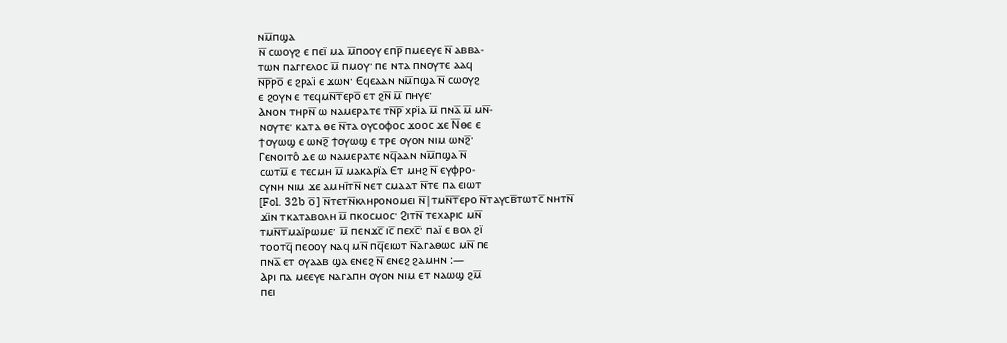ⲛⲙ̅ⲡϣⲁ
ⲛ̅ ⲥⲱⲟⲩϩ ⲉ ⲡⲉⲓ̈ ⲙⲁ ⲙ̅ⲡⲟⲟⲩ ⲉⲡⲣ̅ ⲡⲙⲉⲉⲩⲉ ⲛ̅ ⲁⲃⲃⲁ‐
ⲧⲱⲛ ⲡⲁⲅⲅⲉⲗⲟⲥ ⲙ̅ ⲡⲙⲟⲩ· ⲡⲉ ⲛⲧⲁ ⲡⲛⲟⲩⲧⲉ ⲁⲁϥ
ⲛ̅ⲣ̅ⲣⲟ̅ ⲉ ϩⲣⲁⲓ̈ ⲉ ϫⲱⲛ· Ⲉϥⲉⲁⲁⲛ ⲛⲙ̅ⲡϣⲁ ⲛ̅ ⲥⲱⲟⲩϩ
ⲉ ϩⲟⲩⲛ ⲉ ⲧⲉϥⲙⲛ̅ⲧ̅ⲉⲣⲟ̅ ⲉⲧ ϩⲛ̅ ⲙ̅ ⲡⲏⲩⲉ·
Ⲁⲛⲟⲛ ⲧⲏⲣⲛ̅ ⲱ ⲛⲁⲙⲉⲣⲁⲧⲉ ⲧⲛ̅ⲣ̅ ⲭⲣⲓ̈ⲁ ⲙ̅ ⲡⲛⲁ̅ ⲙ̅ ⲙⲛ̅‐
ⲛⲟⲩⲧⲉ· ⲕⲁⲧⲁ ⲑⲉ ⲛ̅ⲧⲁ ⲟⲩⲥⲟⲫⲟⲥ ϫⲟⲟⲥ ϫⲉ Ⲛ̅ⲑⲉ ⲉ
ϯⲟⲩⲱϣ ⲉ ⲱⲛϩ̅ ϯⲟⲩⲱϣ ⲉ ⲧⲣⲉ ⲟⲩⲟⲛ ⲛⲓⲙ ⲱⲛϩ̅·
Ⲅⲉⲛⲟⲓⲧⲟ̂ ⲇⲉ ⲱ ⲛⲁⲙⲉⲣⲁⲧⲉ ⲛϥ̅ⲁⲁⲛ ⲛⲙ̅ⲡϣⲁ ⲛ̅
ⲥⲱⲧⲙ̅ ⲉ ⲧⲉⲥⲙⲏ ⲙ̅ ⲙⲁⲕⲁⲣⲓ̈ⲁ Ⲉⲧ ⲙⲏϩ ⲛ̅ ⲉⲩⲫⲣⲟ‐
ⲥⲩⲛⲏ ⲛⲓⲙ ϫⲉ ⲁⲙⲏⲓ̅ⲧⲛ̅ ⲛⲉⲧ ⲥⲙⲁⲁⲧ ⲛ̅ⲧⲉ ⲡⲁ ⲉⲓⲱⲧ
[Fol. 32b ⲟ̅] ⲛ̅ⲧⲉⲧⲛ̅ⲕⲗⲏⲣⲟⲛⲟⲙⲉⲓ ⲛ̅|ⲧⲙⲛ̅ⲧ̅ⲉⲣⲟ ⲛ̅ⲧⲁⲩⲥⲃ̅ⲧⲱⲧⲥ̅ ⲛⲏⲧⲛ̅
ϫⲓ̈ⲛ ⲧⲕⲁⲧⲁⲃⲟⲗⲏ ⲙ̅ ⲡⲕⲟⲥⲙⲟⲥ· Ϩⲓⲧⲛ̅ ⲧⲉⲭⲁⲣⲓⲥ ⲙⲛ̅
ⲧⲙⲛ̅ⲧ̅ⲙⲁⲓ̈ⲣⲱⲙⲉ· ⲙ̅ ⲡⲉⲛϫⲥ̅ ⲓⲥ̅ ⲡⲉⲭⲥ̅· ⲡⲁⲓ̈ ⲉ ⲃⲟⲗ ϩⲓ̈
ⲧⲟⲟⲧϥ̅ ⲡⲉⲟⲟⲩ ⲛⲁϥ ⲙⲛ̅ ⲡϥ̅ⲉⲓⲱⲧ ⲛ̅ⲁⲅⲁⲑⲱⲥ ⲙⲛ̅ ⲡⲉ
ⲡⲛⲁ̅ ⲉⲧ ⲟⲩⲁⲁⲃ ϣⲁ ⲉⲛⲉϩ ⲛ̅ ⲉⲛⲉϩ ϩⲁⲙⲏⲛ :—
Ⲁⲣⲓ ⲡⲁ ⲙⲉⲉⲩⲉ ⲛⲁⲅⲁⲡⲏ ⲟⲩⲟⲛ ⲛⲓⲙ ⲉⲧ ⲛⲁⲱϣ ϩⲙ̅
ⲡⲉⲓ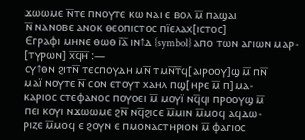ϫⲱⲱⲙⲉ ⲛ̅ⲧⲉ ⲡⲛⲟⲩⲧⲉ ⲕⲱ ⲛⲁⲓ ⲉ ⲃⲟⲗ ⲙ̅ ⲡⲁϣⲁⲓ
ⲛ̅ ⲛⲁⲛⲟⲃⲉ ⲁⲛⲟⲕ ⲑⲉⲟⲡⲓⲥⲧⲟⲥ ⲡⲓ̈ⲉⲗⲁⲭ[ⲓⲥⲧⲟⲥ]
Ⲉⲅⲣⲁⲫⲓ ⲙⲏⲛⲉ ⲑⲱⲑ ⲓ̅ⲁ̅ ⲓⲛ↑ⲇ {symbol} ⲁⲡⲟ ⲧⲱⲛ ⲁⲅⲓⲱⲛ ⲙⲁⲣ‐
[ⲧⲩⲣⲱⲛ] ⲭ̅ϥ̅ⲏ̅ :—
ⲥⲩ↑ⲑⲛ ϩⲓⲧⲛ̅ ⲧⲉⲥⲡⲟⲩⲇⲏ ⲙⲛ̅ ⲧⲙⲛ̅ⲧ̅ϥ[ⲁⲓⲣⲟⲟⲩ]ϣ ⲙ̅ ⲡⲛ̅
ⲙⲁⲓ̈ ⲛⲟⲩⲧⲉ ⲛ̅ ⲥⲟⲛ ⲉⲧⲟⲩⲧ ⲭⲁⲏⲗ ⲡϣ[ⲏⲣⲉ ⲙ̅ ⲡ]ⲙⲁ‐
ⲕⲁⲣⲓⲟⲥ ⲥⲧⲉⲫⲁⲛⲟⲥ ⲡⲟⲩⲟⲉⲓ ⲙ̅ ⲙⲟⲩⲓ̈ ⲛϥ̅ϥⲓ ⲡⲣⲟⲟⲩϣ ⲙ̅
ⲡⲉⲓ ⲕⲟⲩⲓ ⲛϫⲱⲱⲙⲉ ϩⲛ̅ ⲛϥ̅ϩⲓⲥⲉ ⲙ̅ⲙⲓⲛ ⲙ̅ⲙⲟϥ ⲁϥⲇⲱ‐
ⲣⲓⲍⲉ ⲙ̅ⲙⲟϥ ⲉ ϩⲟⲩⲛ ⲉ ⲡⲙⲟⲛⲁⲥⲧⲏⲣⲓⲟⲛ ⲙ̅ ⲫⲁⲅⲓⲟⲥ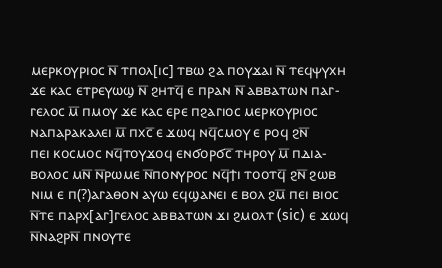ⲙⲉⲣⲕⲟⲩⲣⲓⲟⲥ ⲛ̅ ⲧⲡⲟⲗ[ⲓⲥ] ⲧⲃⲱ ϩⲁ ⲡⲟⲩϫⲁⲓ ⲛ̅ ⲧⲉϥⲯⲩⲭⲏ
ϫⲉ ⲕⲁⲥ ⲉⲧⲣⲉⲩⲱϣ ⲛ̅ ϩⲏⲧϥ̅ ⲉ ⲡⲣⲁⲛ ⲛ̅ ⲁⲃⲃⲁⲧⲱⲛ ⲡⲁⲅ‐
ⲅⲉⲗⲟⲥ ⲙ̅ ⲡⲙⲟⲩ ϫⲉ ⲕⲁⲥ ⲉⲣⲉ ⲡϩⲁⲅⲓⲟⲥ ⲙⲉⲣⲕⲟⲩⲣⲓⲟⲥ
ⲛⲁⲡⲁⲣⲁⲕⲁⲗⲉⲓ ⲙ̅ ⲡⲭⲥ̅ ⲉ ϫⲱϥ ⲛϥ̅ⲥⲙⲟⲩ ⲉ ⲣⲟϥ ϩⲛ̅
ⲡⲉⲓ ⲕⲟⲥⲙⲟⲥ ⲛϥ̅ⲧⲟⲩϫⲟϥ ⲉⲛϭⲟⲣϭⲥ̅ ⲧⲏⲣⲟⲩ ⲙ̅ ⲡⲇⲓⲁ‐
ⲃⲟⲗⲟⲥ ⲙⲛ̅ ⲛ̅ⲣⲱⲙⲉ ⲛ̅ⲡⲟⲛⲩⲣⲟⲥ ⲛϥ̅ϯⲓ ⲧⲟⲟⲧϥ̅ ϩⲛ̅ ϩⲱⲃ
ⲛⲓⲙ ⲉ ⲡ(?)ⲁⲅⲁⲑⲟⲛ ⲁⲩⲱ ⲉϥϣⲁⲛⲉⲓ ⲉ ⲃⲟⲗ ϩⲙ̅ ⲡⲉⲓ ⲃⲓⲟⲥ
ⲛ̅ⲧⲉ ⲡⲁⲣⲭ[ⲁⲅ]ⲅⲉⲗⲟⲥ ⲁⲃⲃⲁⲧⲱⲛ ϫⲓ ϩⲙⲟⲗⲧ (sic) ⲉ ϫⲱϥ
ⲛ̅ⲛⲁϩⲣⲛ̅ ⲡⲛⲟⲩⲧⲉ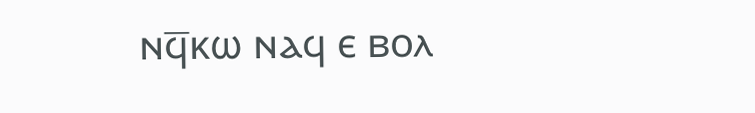ⲛϥ̅ⲕⲱ ⲛⲁϥ ⲉ ⲃⲟⲗ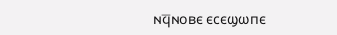ⲛϥ̅ⲛⲟⲃⲉ ⲉⲥⲉϣⲱⲡⲉ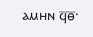ⲁⲙⲏⲛ ϥ̅ⲑ̅·